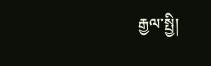རྒྱལ་སྤྱི།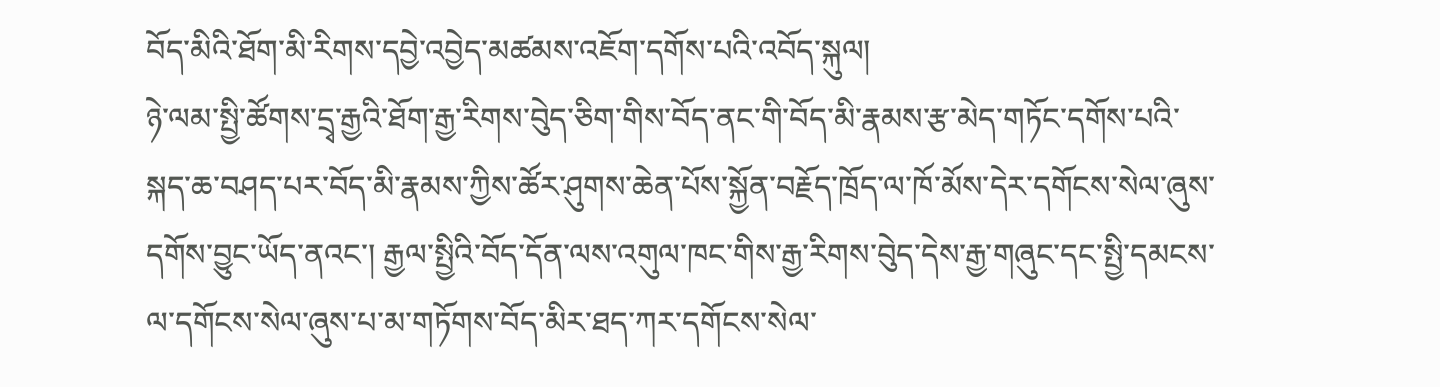བོད་མིའི་ཐོག་མི་རིགས་དབྱེ་འབྱེད་མཚམས་འཇོག་དགོས་པའི་འབོད་སྐུལ།
ཉེ་ལམ་སྤྱི་ཚོགས་དྲྭ་རྒྱའི་ཐོག་རྒྱ་རིགས་བེུད་ཅིག་གིས་བོད་ནང་གི་བོད་མི་རྣམས་རྩ་མེད་གཏོང་དགོས་པའི་སྐད་ཆ་བཤད་པར་བོད་མི་རྣམས་ཀྱིས་ཚོར་ཤུགས་ཆེན་པོས་སྐྱོན་བརྗོད་ཁྲོད་ལ་ཁོ་མོས་དེར་དགོངས་སེལ་ཞུས་དགོས་བྱུང་ཡོད་ནའང་། རྒྱལ་སྤྱིའི་བོད་དོན་ལས་འགུལ་ཁང་གིས་རྒྱ་རིགས་བེུད་དེས་རྒྱ་གཞུང་དང་སྤྱི་དམངས་ལ་དགོངས་སེལ་ཞུས་པ་མ་གཏོགས་བོད་མིར་ཐད་ཀར་དགོངས་སེལ་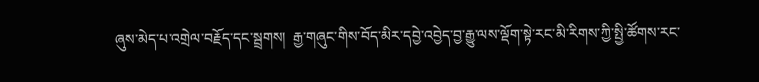ཞུས་མེད་པ་འགྲེལ་བརྗོད་དང་སྦྲགས།  རྒྱ་གཞུང་གིས་བོད་མིར་དབྱེ་འབྱེད་བྱ་རྒྱུ་ལས་ལྡོག་སྟེ་རང་མི་རིགས་ཀྱི་སྤྱི་ཚོགས་རང་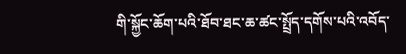གི་སྐྱོང་ཆོག་པའི་ཐོབ་ཐང་ཆ་ཚང་སྤྲོད་དགོས་པའི་འབོད་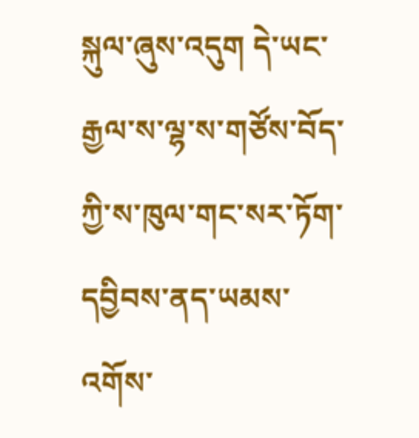སྐུལ་ཞུས་འདུག དེ་ཡང་རྒྱལ་ས་ལྷ་ས་གཙོས་བོད་ཀྱི་ས་ཁུལ་གང་སར་ཏོག་དབྱིབས་ནད་ཡམས་འགོས་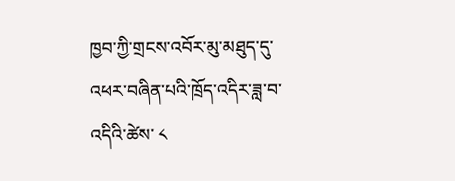ཁྱབ་ཀྱི་གྲངས་འབོར་མུ་མཐུད་དུ་འཕར་བཞིན་པའི་ཁྲོད་འདིར་ཟླ་བ་འདིའི་ཚེས་ ༨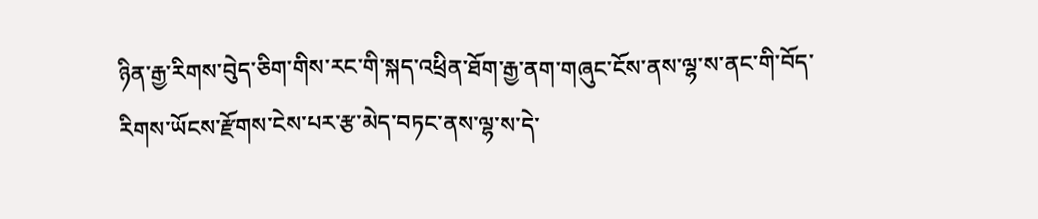ཉིན་རྒྱ་རིགས་བེུད་ཅིག་གིས་རང་གི་སྐད་འཕྲིན་ཐོག་རྒྱ་ནག་གཞུང་ངོས་ནས་ལྷ་ས་ནང་གི་བོད་རིགས་ཡོངས་རྫོགས་ངེས་པར་རྩ་མེད་བཏང་ནས་ལྷ་ས་དེ་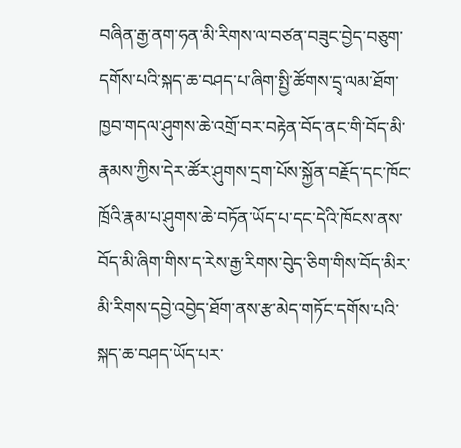བཞིན་རྒྱ་ནག་ཧན་མི་རིགས་ལ་བཙན་བཟུང་བྱེད་བཅུག་དགོས་པའི་སྐད་ཆ་བཤད་པ་ཞིག་སྤྱི་ཚོགས་དྲྭ་ལམ་ཐོག་ཁྱབ་གདལ་ཤུགས་ཆེ་འགྲོ་བར་བརྟེན་བོད་ནང་གི་བོད་མི་རྣམས་ཀྱིས་དེར་ཚོར་ཤུགས་དྲག་པོས་སྐྱོན་བརྗོད་དང་ཁོང་ཁྲོའི་རྣམ་པ་ཤུགས་ཆེ་བཏོན་ཡོད་པ་དང་དེའི་ཁོངས་ནས་བོད་མི་ཞིག་གིས་ད་རེས་རྒྱ་རིགས་བེུད་ཅིག་གིས་བོད་མིར་མི་རིགས་དབྱེ་འབྱེད་ཐོག་ནས་རྩ་མེད་གཏོང་དགོས་པའི་སྐད་ཆ་བཤད་ཡོད་པར་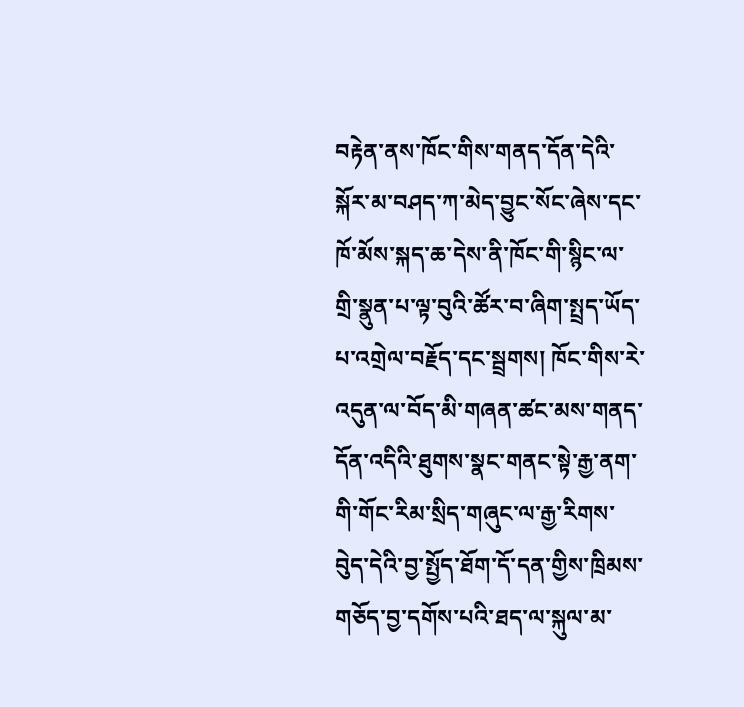བརྟེན་ནས་ཁོང་གིས་གནད་དོན་དེའི་སྐོར་མ་བཤད་ཀ་མེད་བྱུང་སོང་ཞེས་དང་ཁོ་མོས་སྐད་ཆ་དེས་ནི་ཁོང་གི་སྙིང་ལ་གྲི་སྣུན་པ་ལྟ་བུའི་ཚོར་བ་ཞིག་སྤྲད་ཡོད་པ་འགྲེལ་བརྗོད་དང་སྦྲགས། ཁོང་གིས་རེ་འདུན་ལ་བོད་མི་གཞན་ཚང་མས་གནད་དོན་འདིའི་ཐུགས་སྣང་གནང་སྟེ་རྒྱ་ནག་གི་གོང་རིམ་སྲིད་གཞུང་ལ་རྒྱ་རིགས་བེུད་དེའི་བྱ་སྤྱོད་ཐོག་དོ་དན་གྱིས་ཁྲིམས་གཅོད་བྱ་དགོས་པའི་ཐད་ལ་སྐུལ་མ་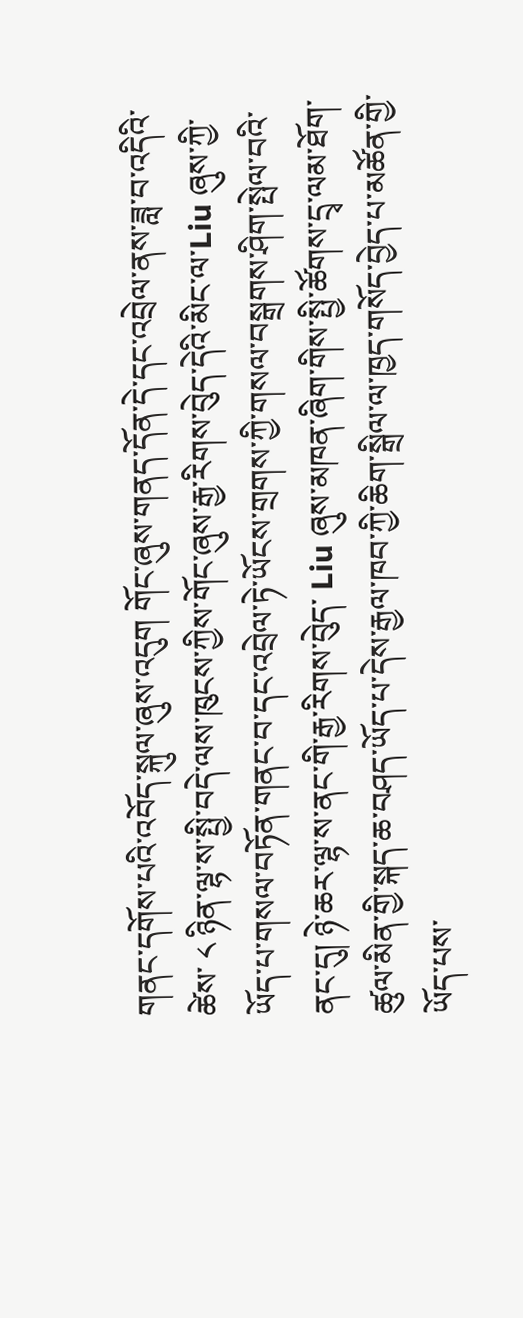གནང་དགོས་པའི་འབོད་སྐུལ་ཞུས་འདུག གོང་ཞུས་གནད་དོན་དེ་དང་འབྲེལ་ནས་ཟླ་བ་འདིའི་ཚེས་ ༨ ཉིན་ལྷ་ས་སྤྱི་བདེ་ལས་ཁུངས་ཀྱིས་གོང་ཞུས་རྒྱ་རིགས་བེུད་དེའི་མིང་ལ་Liu ཞུས་ཀྱི་ཡོད་པ་གསལ་བཏོན་གནང་བ་དང་འབྲེལ་ཏེ་ཡོངས་གྲགས་ཀྱི་གསལ་བསྒྲགས་ཤིག་སྤེལ་བའི་ནང་དུ། ཉེ་ཆར་ལྷ་ས་ནང་གི་རྒྱ་རིགས་བེུད་ Liu ཞུས་མཁན་ཞིག་གིས་སྤྱི་ཚོགས་དྲྭ་ལམ་ཐོག་ཚུལ་མིན་གྱི་སྐད་ཆ་བཤད་ཡོད་པ་དེས་རྒྱལ་ཁབ་ཀྱི་ཆིག་སྒྲིལ་ལ་ཁྱད་གསོད་བྱེད་པ་མཚོན་གྱི་ཡོད་པས་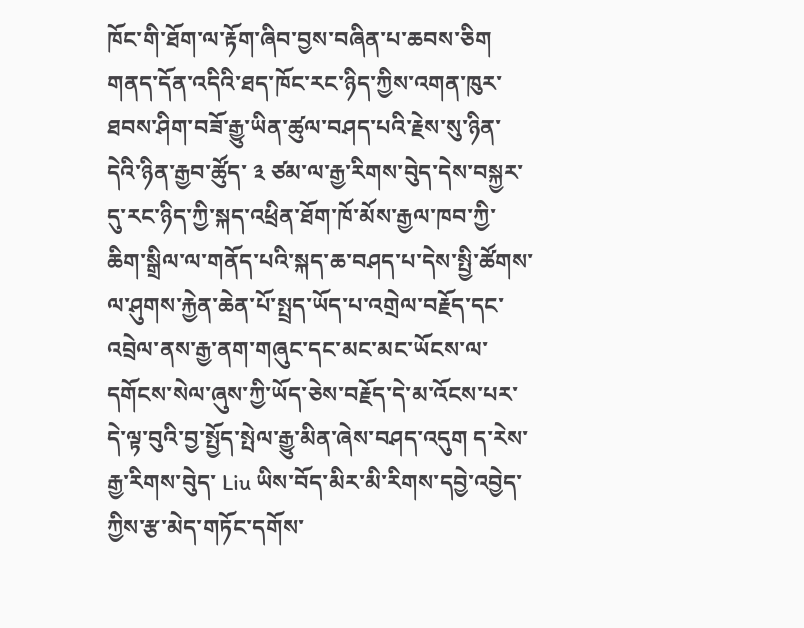ཁོང་གི་ཐོག་ལ་རྟོག་ཞིབ་བྱས་བཞིན་པ་ཆབས་ཅིག  གནད་དོན་འདིའི་ཐད་ཁོང་རང་ཉིད་ཀྱིས་འགན་ཁུར་ཐབས་ཤིག་བཟོ་རྒྱུ་ཡིན་ཚུལ་བཤད་པའི་རྗེས་སུ་ཉིན་དེའི་ཉིན་རྒྱབ་ཚོུད་ ༣ ཙམ་ལ་རྒྱ་རིགས་བེུད་དེས་བསྐྱར་དུ་རང་ཉིད་ཀྱི་སྐད་འཕྲིན་ཐོག་ཁོ་མོས་རྒྱལ་ཁབ་ཀྱི་ཆིག་སྒྲིལ་ལ་གནོད་པའི་སྐད་ཆ་བཤད་པ་དེས་སྤྱི་ཚོགས་ལ་ཤུགས་རྐྱེན་ཆེན་པོ་སྤྲད་ཡོད་པ་འགྲེལ་བརྗོད་དང་འབྲེལ་ནས་རྒྱ་ནག་གཞུང་དང་མང་མང་ཡོངས་ལ་དགོངས་སེལ་ཞུས་ཀྱི་ཡོད་ཅེས་བརྗོད་དེ་མ་འོངས་པར་དེ་ལྟ་བུའི་བྱ་སྤྱོད་སྤེལ་རྒྱུ་མིན་ཞེས་བཤད་འདུག ད་རེས་རྒྱ་རིགས་བེུད་ Liu ཡིས་བོད་མིར་མི་རིགས་དབྱེ་འབྱེད་ཀྱིས་རྩ་མེད་གཏོང་དགོས་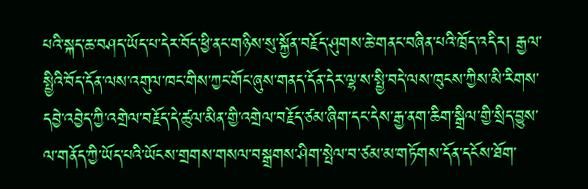པའི་སྐད་ཆ་བཤད་ཡོད་པ་དེར་བོད་ཕྱི་ནང་གཉིས་སུ་སྐྱོན་བརྗོད་ཤུགས་ཆེ་གནང་བཞིན་པའི་ཁྲོད་འདིར། རྒྱལ་སྤྱིའི་བོད་དོན་ལས་འགུལ་ཁང་གིས་ཀྱང་གོང་ཞུས་གནད་དོན་དེར་ལྷ་ས་སྤྱི་བདེ་ལས་ཁུངས་ཀྱིས་མི་རིགས་དབྱེ་འབྱེད་ཀྱི་འགྲེལ་བརྗོད་དེ་ཚུལ་མིན་གྱི་འགྲེལ་བརྗོད་ཙམ་ཞིག་དང་དེས་རྒྱ་ནག་ཆིག་སྒྲིལ་གྱི་སྲིད་བྱུས་ལ་གནོད་ཀྱི་ཡོད་པའི་ཡོངས་གྲགས་གསལ་བསྒྲགས་ཤིག་སྤེལ་བ་ཙམ་མ་གཏོགས་དོན་དངོས་ཐོག་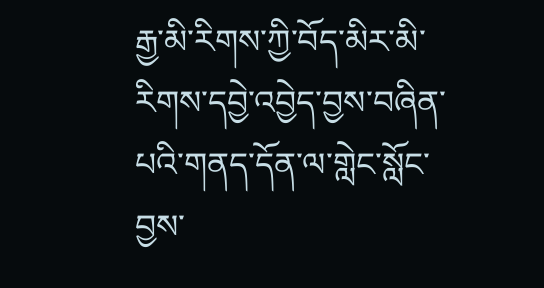རྒྱ་མི་རིགས་ཀྱི་བོད་མིར་མི་རིགས་དབྱེ་འབྱེད་བྱས་བཞིན་པའི་གནད་དོན་ལ་གླེང་སློང་བྱས་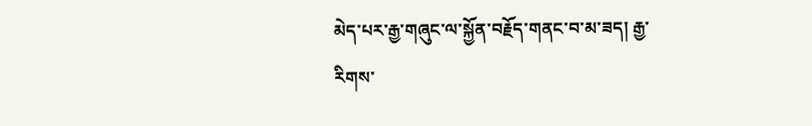མེད་པར་རྒྱ་གཞུང་ལ་སྐྱོན་བརྗོད་གནང་བ་མ་ཟད། རྒྱ་རིགས་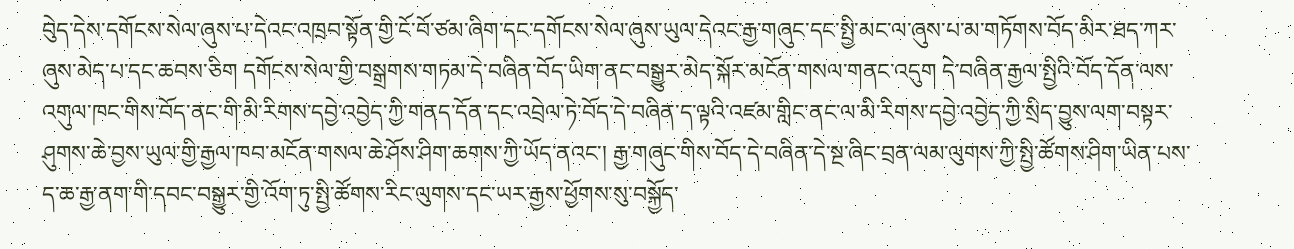བེུད་དེས་དགོངས་སེལ་ཞུས་པ་དེའང་འཁྲབ་སྟོན་གྱི་ངོ་བོ་ཙམ་ཞིག་དང་དགོངས་སེལ་ཞུས་ཡུལ་དེའང་རྒྱ་གཞུང་དང་སྤྱི་མང་ལ་ཞུས་པ་མ་གཏོགས་བོད་མིར་ཐད་ཀར་ཞུས་མེད་པ་དང་ཆབས་ཅིག དགོངས་སེལ་གྱི་བསྒྲགས་གཏམ་དེ་བཞིན་བོད་ཡིག་ནང་བསྒྱུར་མེད་སྐོར་མངོན་གསལ་གནང་འདུག དེ་བཞིན་རྒྱལ་སྤྱིའི་བོད་དོན་ལས་འགུལ་ཁང་གིས་བོད་ནང་གི་མི་རིགས་དབྱེ་འབྱེད་ཀྱི་གནད་དོན་དང་འབྲེལ་ཏེ་བོད་དེ་བཞིན་ད་ལྟའི་འཛམ་གླིང་ནང་ལ་མི་རིགས་དབྱེ་འབྱེད་ཀྱི་སྲིད་བྱུས་ལག་བསྟར་ཤུགས་ཆེ་བྱས་ཡུལ་གྱི་རྒྱལ་ཁབ་མངོན་གསལ་ཆེ་ཤོས་ཤིག་ཆགས་ཀྱི་ཡོད་ནའང་། རྒྱ་གཞུང་གིས་བོད་དེ་བཞིན་དེ་སྔ་ཞིང་བྲན་ལམ་ལུགས་ཀྱི་སྤྱི་ཚོགས་ཤིག་ཡིན་པས་ད་ཆ་རྒྱ་ནག་གི་དབང་བསྒྱུར་གྱི་འོག་ཏུ་སྤྱི་ཚོགས་རིང་ལུགས་དང་ཡར་རྒྱས་ཕྱོགས་སུ་བསྐྱོད་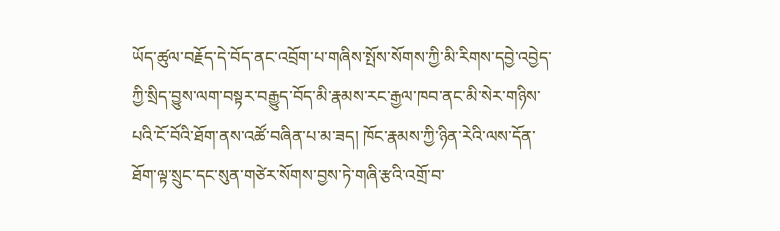ཡོད་ཚུལ་བརྗོད་དེ་བོད་ནང་འབྲོག་པ་གཞིས་སྤོས་སོགས་ཀྱི་མི་རིགས་དབྱེ་འབྱེད་ཀྱི་སྲིད་བྱུས་ལག་བསྟར་བརྒྱུད་བོད་མི་རྣམས་རང་རྒྱལ་ཁབ་ནང་མི་སེར་གཉིས་པའི་ངོ་བོའི་ཐོག་ནས་འཚོ་བཞིན་པ་མ་ཟད། ཁོང་རྣམས་ཀྱི་ཉིན་རེའི་ལས་དོན་ཐོག་ལྟ་སྲུང་དང་སུན་གཙེར་སོགས་བྱས་ཏེ་གཞི་རྩའི་འགྲོ་བ་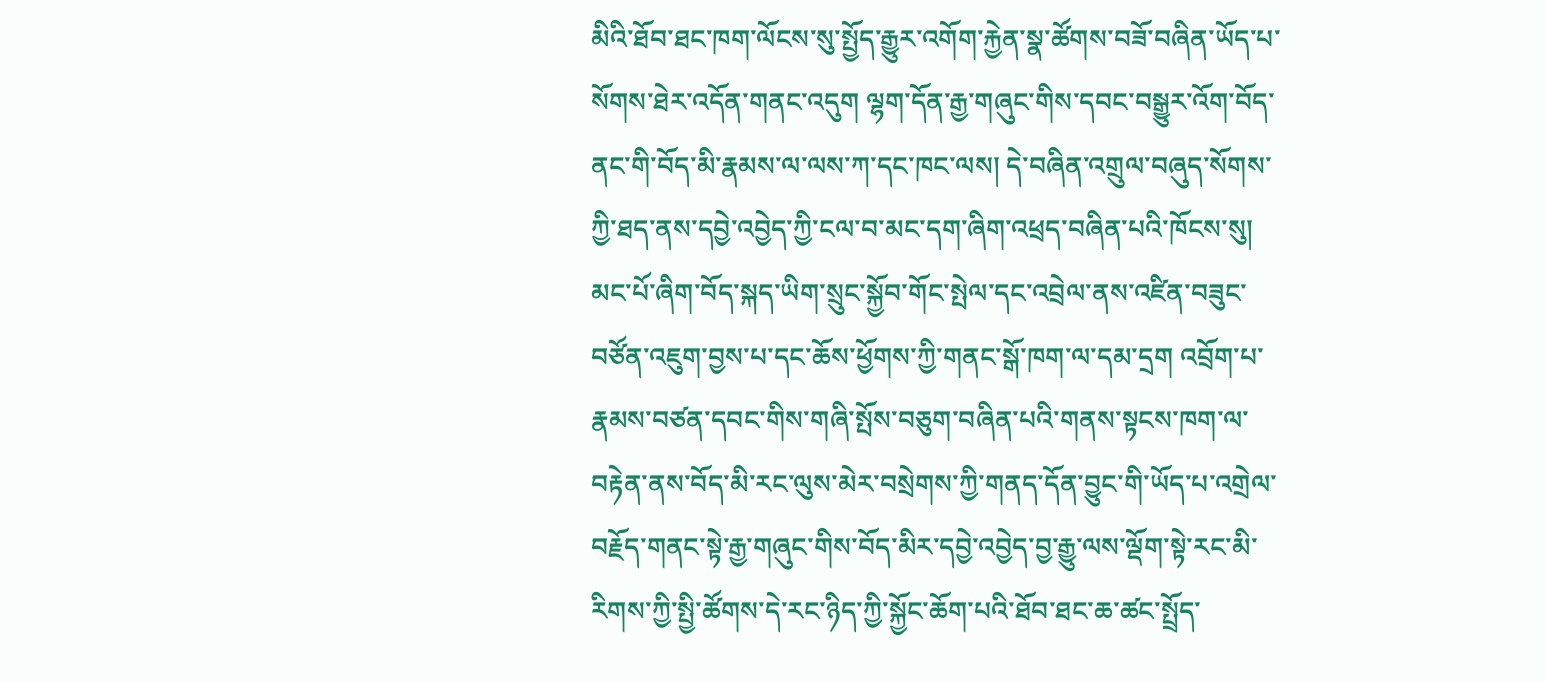མིའི་ཐོབ་ཐང་ཁག་ལོངས་སུ་སྤྱོད་རྒྱུར་འགོག་རྐྱེན་སྣ་ཚོགས་བཟོ་བཞིན་ཡོད་པ་སོགས་ཐེར་འདོན་གནང་འདུག ལྷག་དོན་རྒྱ་གཞུང་གིས་དབང་བསྒྱུར་འོག་བོད་ནང་གི་བོད་མི་རྣམས་ལ་ལས་ཀ་དང་ཁང་ལས། དེ་བཞིན་འགྲུལ་བཞུད་སོགས་ཀྱི་ཐད་ནས་དབྱེ་འབྱེད་ཀྱི་ངལ་བ་མང་དག་ཞིག་འཕྲད་བཞིན་པའི་ཁོངས་སུ། མང་པོ་ཞིག་བོད་སྐད་ཡིག་སྲུང་སྐྱོབ་གོང་སྤེལ་དང་འབྲེལ་ནས་འཛིན་བཟུང་བཙོན་འཇུག་བྱས་པ་དང་ཆོས་ཕྱོགས་ཀྱི་གནང་སྒོ་ཁག་ལ་དམ་དྲག འབྲོག་པ་རྣམས་བཙན་དབང་གིས་གཞི་སྤོས་བཅུག་བཞིན་པའི་གནས་སྟངས་ཁག་ལ་བརྟེན་ནས་བོད་མི་རང་ལུས་མེར་བསྲེགས་ཀྱི་གནད་དོན་བྱུང་གི་ཡོད་པ་འགྲེལ་བརྗོད་གནང་སྟེ་རྒྱ་གཞུང་གིས་བོད་མིར་དབྱེ་འབྱེད་བྱ་རྒྱུ་ལས་ལྡོག་སྟེ་རང་མི་རིགས་ཀྱི་སྤྱི་ཚོགས་དེ་རང་ཉིད་ཀྱི་སྐྱོང་ཆོག་པའི་ཐོབ་ཐང་ཆ་ཚང་སྤྲོད་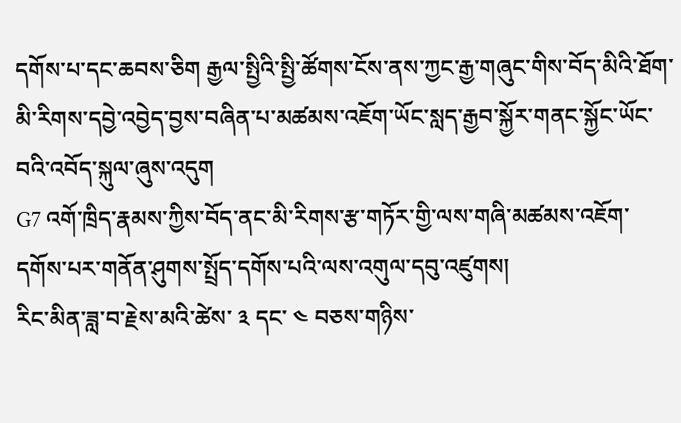དགོས་པ་དང་ཆབས་ཅིག རྒྱལ་སྤྱིའི་སྤྱི་ཚོགས་ངོས་ནས་ཀྱང་རྒྱ་གཞུང་གིས་བོད་མིའི་ཐོག་མི་རིགས་དབྱེ་འབྱེད་བྱས་བཞིན་པ་མཚམས་འཇོག་ཡོང་སླད་རྒྱབ་སྐྱོར་གནང་སྐྱོང་ཡོང་བའི་འབོད་སྐུལ་ཞུས་འདུག
G7 འགོ་ཁྲིད་རྣམས་ཀྱིས་བོད་ནང་མི་རིགས་རྩ་གཏོར་གྱི་ལས་གཞི་མཚམས་འཇོག་དགོས་པར་གནོན་ཤུགས་སྤྲོད་དགོས་པའི་ལས་འགུལ་དབུ་འཛུགས།
རིང་མིན་ཟླ་བ་རྗེས་མའི་ཚེས་ ༣ དང་ ༤ བཅས་གཉིས་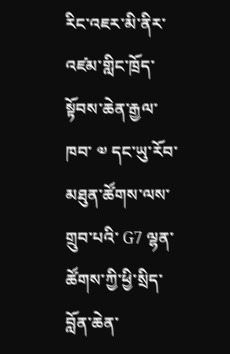རིང་འཇར་མི་ནིར་འཛམ་གླིང་ཁྲོད་སྟོབས་ཆེན་རྒྱལ་ཁབ་ ༧ དང་ཡུ་རོབ་མཐུན་ཚོགས་ལས་གྲུབ་པའི་ G7 ལྷན་ཚོགས་ཀྱི་ཕྱི་སྲིད་བློན་ཆེན་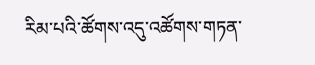རིམ་པའི་ཚོགས་འདུ་འཚོགས་གཏན་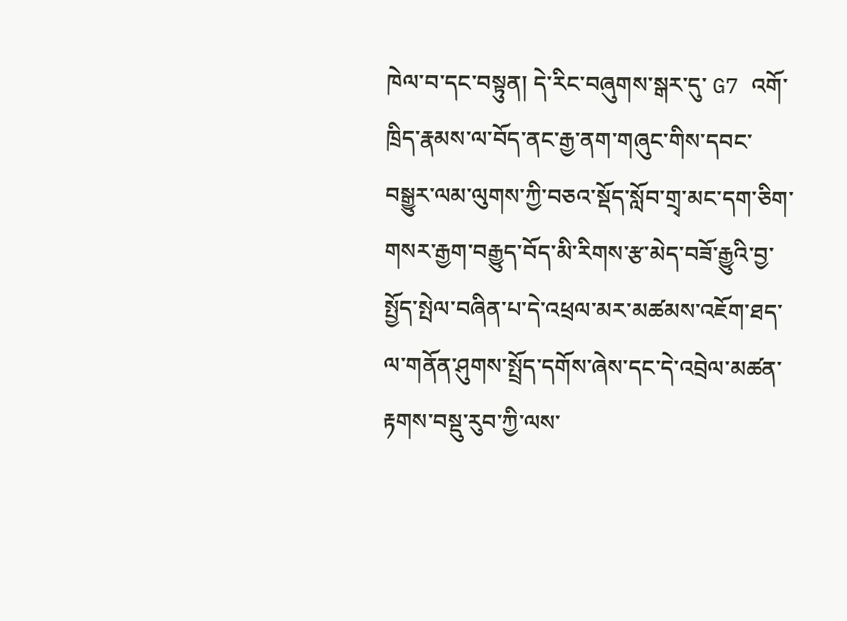ཁེལ་བ་དང་བསྟུན། དེ་རིང་བཞུགས་སྒར་དུ་ G7 འགོ་ཁྲིད་རྣམས་ལ་བོད་ནང་རྒྱ་ནག་གཞུང་གིས་དབང་བསྒྱུར་ལམ་ལུགས་ཀྱི་བཅའ་སྡོད་སློབ་གྲྭ་མང་དག་ཅིག་གསར་རྒྱག་བརྒྱུད་བོད་མི་རིགས་རྩ་མེད་བཟོ་རྒྱུའི་བྱ་སྤྱོད་སྤེལ་བཞིན་པ་དེ་འཕྲལ་མར་མཚམས་འཇོག་ཐད་ལ་གནོན་ཤུགས་སྤྲོད་དགོས་ཞེས་དང་དེ་འབྲེལ་མཚན་རྟགས་བསྡུ་རུབ་ཀྱི་ལས་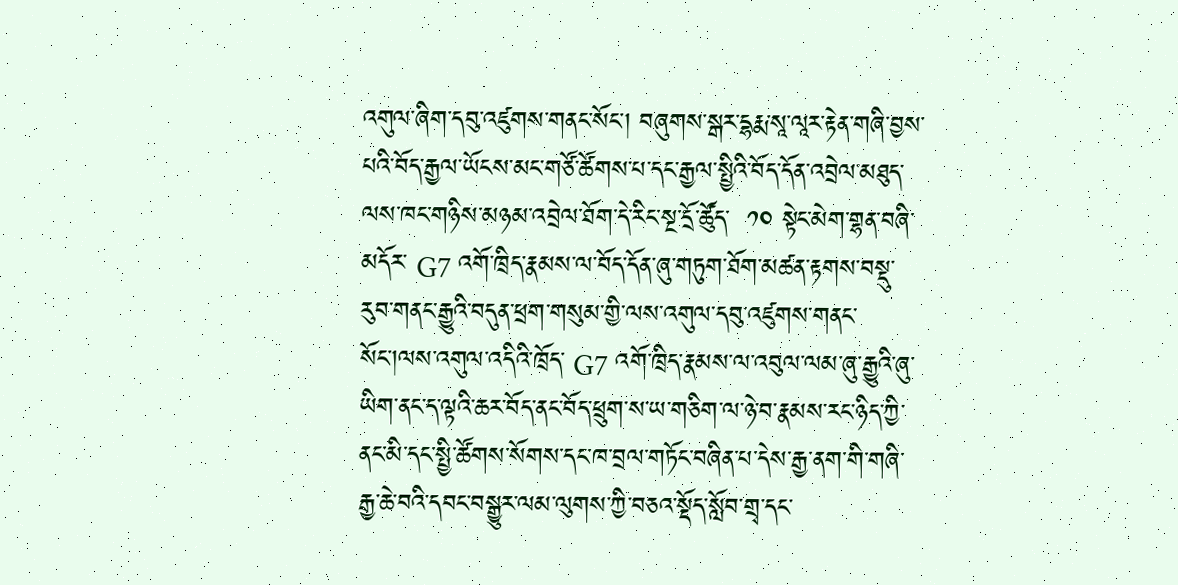འགུལ་ཞིག་དབུ་འཛུགས་གནང་སོང་། བཞུགས་སྒར་དྷརྨ་སཱ་ལཱར་རྟེན་གཞི་བྱས་པའི་བོད་རྒྱལ་ཡོངས་མང་གཙོ་ཚོགས་པ་དང་རྒྱལ་སྤྱིའི་བོད་དོན་འབྲེལ་མཐུད་ལས་ཁང་གཉིས་མཉམ་འབྲེལ་ཐོག་དེ་རིང་སྔ་དྲོ་ཚོུད་  ༡༠ སྟེང་མེག་གྷན་བཞི་མདོར་ G7 འགོ་ཁྲིད་རྣམས་ལ་བོད་དོན་ཞུ་གཏུག་ཐོག་མཚན་རྟགས་བསྡུ་རུབ་གནང་རྒྱུའི་བདུན་ཕྲག་གསུམ་གྱི་ལས་འགུལ་དབུ་འཛུགས་གནང་སོང་།ལས་འགུལ་འདིའི་ཁྲོད་ G7 འགོ་ཁྲིད་རྣམས་ལ་འབུལ་ལམ་ཞུ་རྒྱུའི་ཞུ་ཡིག་ནང་ད་ལྟའི་ཆར་བོད་ནང་བོད་ཕྲུག་ས་ཡ་གཅིག་ལ་ཉེ་བ་རྣམས་རང་ཉིད་ཀྱི་ནང་མི་དང་སྤྱི་ཚོགས་སོགས་དང་ཁ་བྲལ་གཏོང་བཞིན་པ་དེས་རྒྱ་ནག་གི་གཞི་རྒྱ་ཆེ་བའི་དབང་བསྒྱུར་ལམ་ལུགས་ཀྱི་བཅའ་སྡོད་སློབ་གྲྭ་དང་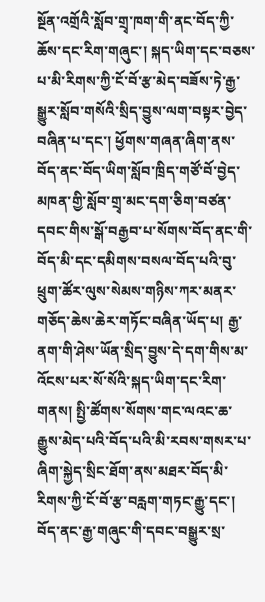སྔོན་འགྲོའི་སློབ་གྲྭ་ཁག་གི་ནང་བོད་ཀྱི་ཆོས་དང་རིག་གཞུང་། སྐད་ཡིག་དང་བཅས་པ་མི་རིགས་ཀྱི་ངོ་བོ་རྩ་མེད་བཟོས་ཏེ་རྒྱ་སྒྱུར་སློབ་གསོའི་སྲིད་བྱུས་ལག་བསྟར་བྱེད་བཞིན་པ་དང་། ཕྱོགས་གཞན་ཞིག་ནས་བོད་ནང་བོད་ཡིག་སློབ་ཁྲིད་གཙོ་བོ་བྱེད་མཁན་གྱི་སློབ་གྲྭ་མང་དག་ཅིག་བཙན་དབང་གིས་སྒོ་བརྒྱབ་པ་སོགས་བོད་ནང་གི་བོད་མི་དང་དམིགས་བསལ་བོད་པའི་བུ་ཕྲུག་ཚོར་ལུས་སེམས་གཉིས་ཀར་མནར་གཅོད་ཆེས་ཆེར་གཏོང་བཞིན་ཡོད་པ། རྒྱ་ནག་གི་ཤེས་ཡོན་སྲིད་བྱུས་དེ་དག་གིས་མ་འོངས་པར་སོ་སོའི་སྐད་ཡིག་དང་རིག་གནས། སྤྱི་ཚོགས་སོགས་གང་ལའང་ཆ་རྒྱུས་མེད་པའི་བོད་པའི་མི་རབས་གསར་པ་ཞིག་སྐྱེད་སྲིང་ཐོག་ནས་མཐར་བོད་མི་རིགས་ཀྱི་ངོ་བོ་རྩ་བརླག་གཏང་རྒྱུ་དང་། བོད་ནང་རྒྱ་གཞུང་གི་དབང་བསྒྱུར་སྲ་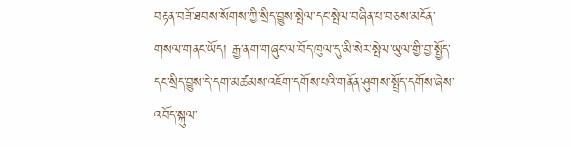བརྟན་བཟོ་ཐབས་སོགས་ཀྱི་སྲིད་བྱུས་སྤེལ་དང་སྤེལ་བཞིན་པ་བཅས་མངོན་གསལ་གནང་ཡོད། རྒྱ་ནག་གཞུང་ལ་བོད་ཁུལ་དུ་མི་སེར་སྤེལ་ཡུལ་གྱི་བྱ་སྤྱོད་དང་སྲིད་བྱུས་དེ་དག་མཚམས་འཇོག་དགོས་པའི་གནོན་ཤུགས་སྤྲོད་དགོས་ཞེས་འབོད་སྐུལ་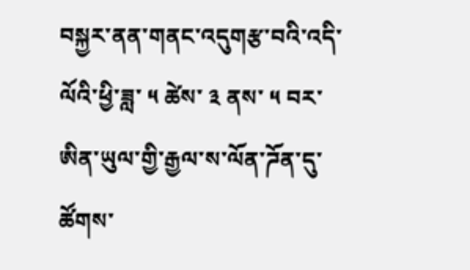བསྐྱར་ནན་གནང་འདུགརྩ་བའི་འདི་ལོའི་ཕྱི་ཟླ་ ༥ ཚེས་ ༣ ནས་ ༥ བར་ཨིན་ཡུལ་གྱི་རྒྱལ་ས་ལོན་ཌོན་དུ་ཚོགས་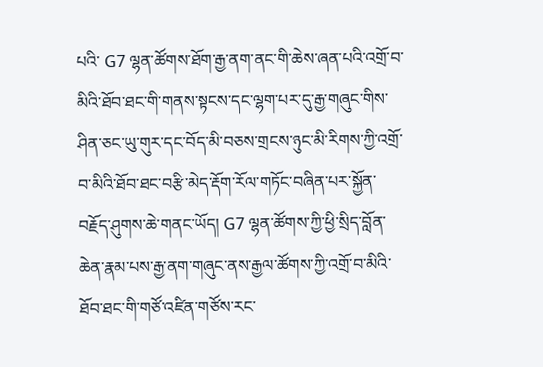པའི་ G7 ལྷན་ཚོགས་ཐོག་རྒྱ་ནག་ནང་གི་ཆེས་ཞན་པའི་འགྲོ་བ་མིའི་ཐོབ་ཐང་གི་གནས་སྟངས་དང་ལྷག་པར་དུ་རྒྱ་གཞུང་གིས་ཤིན་ཅང་ཡུ་གུར་དང་བོད་མི་བཅས་གྲངས་ཉུང་མི་རིགས་ཀྱི་འགྲོ་བ་མིའི་ཐོབ་ཐང་བརྩི་མེད་རྡོག་རོལ་གཏོང་བཞིན་པར་སྐྱོན་བརྗོད་ཤུགས་ཆེ་གནང་ཡོད། G7 ལྷན་ཚོགས་ཀྱི་ཕྱི་སྲིད་བློན་ཆེན་རྣམ་པས་རྒྱ་ནག་གཞུང་ནས་རྒྱལ་ཚོགས་ཀྱི་འགྲོ་བ་མིའི་ཐོབ་ཐང་གི་གཙོ་འཛིན་གཙོས་རང་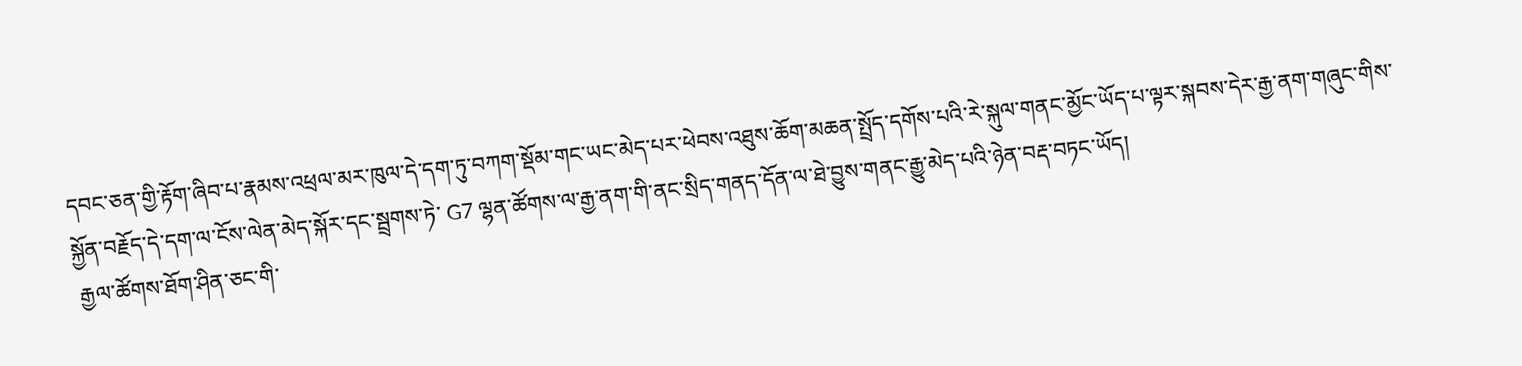དབང་ཅན་གྱི་རྟོག་ཞིབ་པ་རྣམས་འཕྲལ་མར་ཁུལ་དེ་དག་ཏུ་བཀག་སྡོམ་གང་ཡང་མེད་པར་ཕེབས་འཐུས་ཆོག་མཆན་སྤྲོད་དགོས་པའི་རེ་སྐུལ་གནང་མྱོང་ཡོད་པ་ལྟར་སྐབས་དེར་རྒྱ་ནག་གཞུང་གིས་སྐྱོན་བརྗོད་དེ་དག་ལ་ངོས་ལེན་མེད་སྐོར་དང་སྦྲགས་ཏེ་ G7 ལྷན་ཚོགས་ལ་རྒྱ་ནག་གི་ནང་སྲིད་གནད་དོན་ལ་ཐེ་བྱུས་གནང་རྒྱུ་མེད་པའི་ཉེན་བརྡ་བཏང་ཡོད།
 རྒྱལ་ཚོགས་ཐོག་ཤིན་ཅང་གི་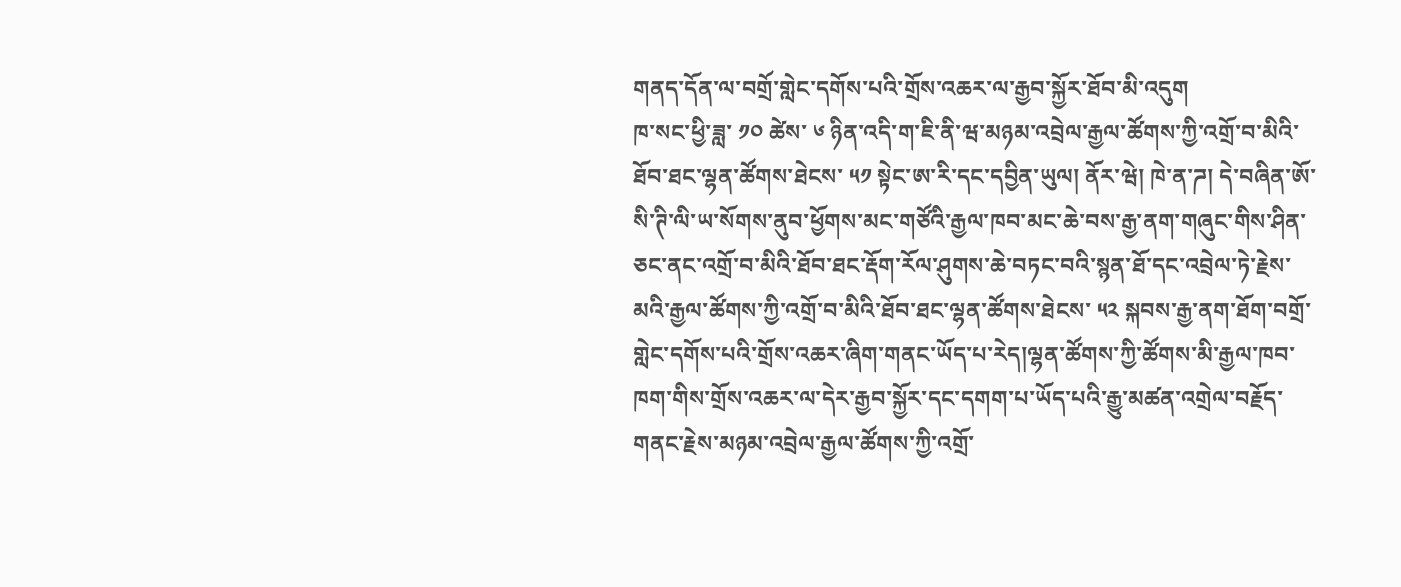གནད་དོན་ལ་བགྲོ་གླེང་དགོས་པའི་གྲོས་འཆར་ལ་རྒྱབ་སྐྱོར་ཐོབ་མི་འདུག
ཁ་སང་ཕྱི་ཟླ་ ༡༠ ཚེས་ ༦ ཉིན་འདི་ག་ཇི་ནི་ཝ་མཉམ་འབྲེལ་རྒྱལ་ཚོགས་ཀྱི་འགྲོ་བ་མིའི་ཐོབ་ཐང་ལྷན་ཚོགས་ཐེངས་ ༥༡ སྟེང་ཨ་རི་དང་དབྱིན་ཡུལ། ནོར་ཝེ། ཁེ་ན་ཌ། དེ་བཞིན་ཨོ་སི་ཊི་ལི་ཡ་སོགས་ནུབ་ཕྱོགས་མང་གཙོའི་རྒྱལ་ཁབ་མང་ཆེ་བས་རྒྱ་ནག་གཞུང་གིས་ཤིན་ཅང་ནང་འགྲོ་བ་མིའི་ཐོབ་ཐང་རྡོག་རོལ་ཤུགས་ཆེ་བཏང་བའི་སྙན་ཐོ་དང་འབྲེལ་ཏེ་རྗེས་མའི་རྒྱལ་ཚོགས་ཀྱི་འགྲོ་བ་མིའི་ཐོབ་ཐང་ལྷན་ཚོགས་ཐེངས་ ༥༢ སྐབས་རྒྱ་ནག་ཐོག་བགྲོ་གླེང་དགོས་པའི་གྲོས་འཆར་ཞིག་གནང་ཡོད་པ་རེད།ལྷན་ཚོགས་ཀྱི་ཚོགས་མི་རྒྱལ་ཁབ་ཁག་གིས་གྲོས་འཆར་ལ་དེར་རྒྱབ་སྐྱོར་དང་དགག་པ་ཡོད་པའི་རྒྱུ་མཚན་འགྲེལ་བརྗོད་གནང་རྗེས་མཉམ་འབྲེལ་རྒྱལ་ཚོགས་ཀྱི་འགྲོ་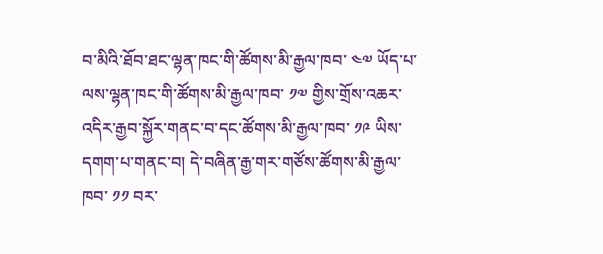བ་མིའི་ཐོབ་ཐང་ལྷན་ཁང་གི་ཚོགས་མི་རྒྱལ་ཁབ་ ༤༧ ཡོད་པ་ལས་ལྷན་ཁང་གི་ཚོགས་མི་རྒྱལ་ཁབ་ ༡༧ གྱིས་གྲོས་འཆར་འདིར་རྒྱབ་སྐྱོར་གནང་བ་དང་ཚོགས་མི་རྒྱལ་ཁབ་ ༡༩ ཡིས་དགག་པ་གནང་བ། དེ་བཞིན་རྒྱ་གར་གཙོས་ཚོགས་མི་རྒྱལ་ཁབ་ ༡༡ བར་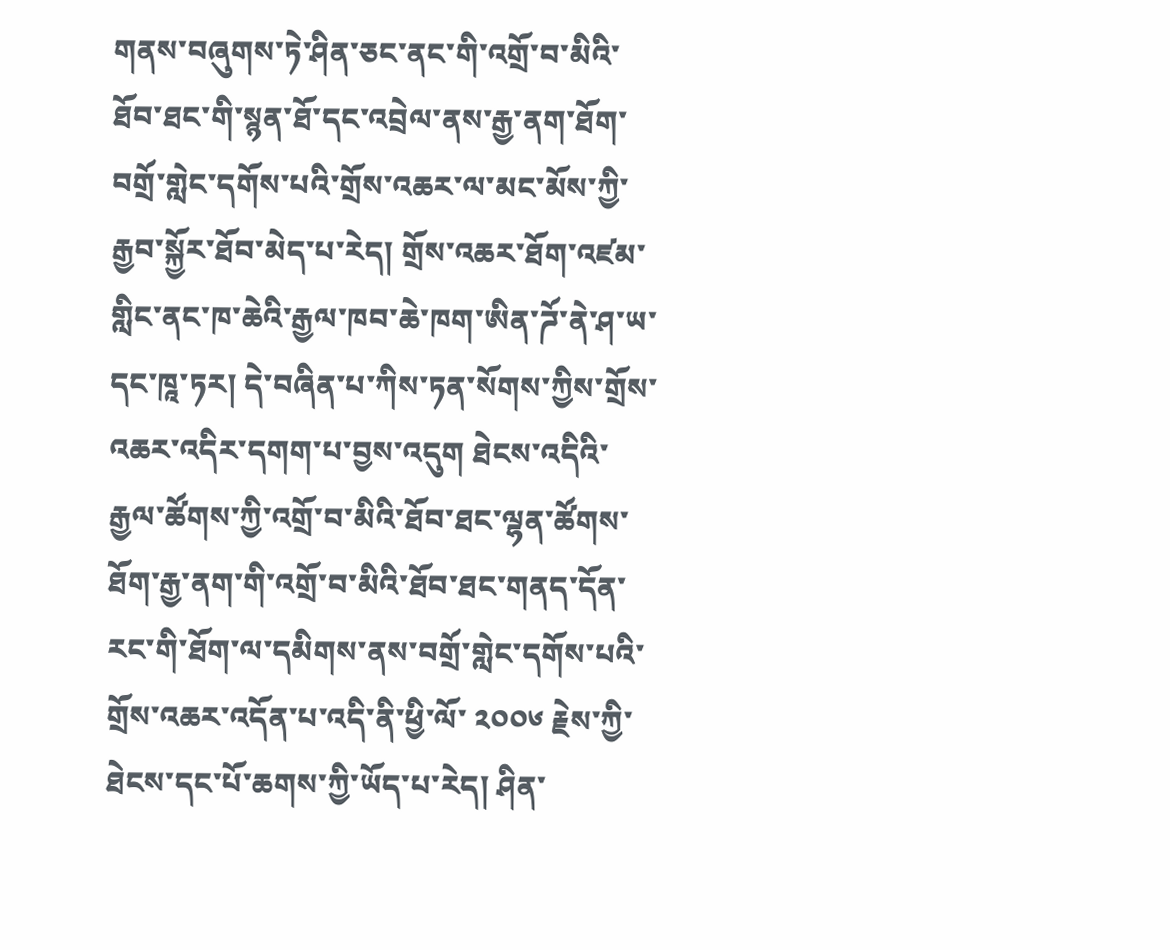གནས་བཞུགས་ཏེ་ཤིན་ཅང་ནང་གི་འགྲོ་བ་མིའི་ཐོབ་ཐང་གི་སྙན་ཐོ་དང་འབྲེལ་ནས་རྒྱ་ནག་ཐོག་བགྲོ་གླེང་དགོས་པའི་གྲོས་འཆར་ལ་མང་མོས་ཀྱི་རྒྱབ་སྐྱོར་ཐོབ་མེད་པ་རེད། གྲོས་འཆར་ཐོག་འཛམ་གླིང་ནང་ཁ་ཆེའི་རྒྱལ་ཁབ་ཆེ་ཁག་ཨིན་ཌོ་ནེ་ཤ་ཡ་དང་ཁཱ་ཏར། དེ་བཞིན་པ་ཀིས་ཏན་སོགས་ཀྱིས་གྲོས་འཆར་འདིར་དགག་པ་བྱས་འདུག ཐེངས་འདིའི་རྒྱལ་ཚོགས་ཀྱི་འགྲོ་བ་མིའི་ཐོབ་ཐང་ལྷན་ཚོགས་ཐོག་རྒྱ་ནག་གི་འགྲོ་བ་མིའི་ཐོབ་ཐང་གནད་དོན་རང་གི་ཐོག་ལ་དམིགས་ནས་བགྲོ་གླེང་དགོས་པའི་གྲོས་འཆར་འདོན་པ་འདི་ནི་ཕྱི་ལོ་ ༢༠༠༦ རྗེས་ཀྱི་ཐེངས་དང་པོ་ཆགས་ཀྱི་ཡོད་པ་རེད། ཤིན་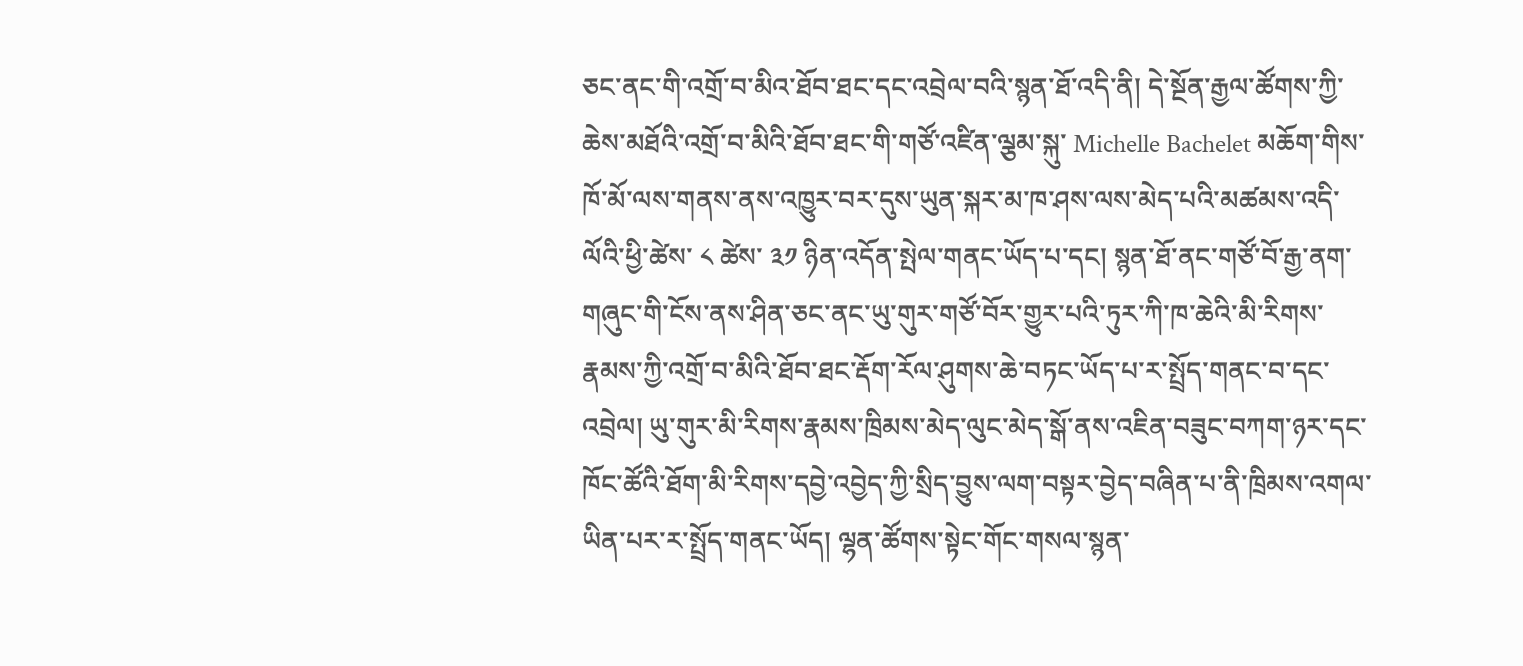ཅང་ནང་གི་འགྲོ་བ་མིའ་ཐོབ་ཐང་དང་འབྲེལ་བའི་སྙན་ཐོ་འདི་ནི། དེ་སྔོན་རྒྱལ་ཚོགས་ཀྱི་ཆེས་མཐོའི་འགྲོ་བ་མིའི་ཐོབ་ཐང་གི་གཙོ་འཛིན་ལྕམ་སྐུ་ Michelle Bachelet མཆོག་གིས་ཁོ་མོ་ལས་གནས་ནས་འཁྱུར་བར་དུས་ཡུན་སྐར་མ་ཁ་ཤས་ལས་མེད་པའི་མཚམས་འདི་ལོའི་ཕྱི་ཚེས་ ༨ ཚེས་ ༣༡ ཉིན་འདོན་སྤེལ་གནང་ཡོད་པ་དང། སྙན་ཐོ་ནང་གཙོ་བོ་རྒྱ་ནག་གཞུང་གི་ངོས་ནས་ཤིན་ཅང་ནང་ཡུ་གུར་གཙོ་བོར་གྱུར་པའི་ཏུར་ཀི་ཁ་ཆེའི་མི་རིགས་རྣམས་ཀྱི་འགྲོ་བ་མིའི་ཐོབ་ཐང་རྡོག་རོལ་ཤུགས་ཆེ་བཏང་ཡོད་པ་ར་སྤྲོད་གནང་བ་དང་འབྲེལ། ཡུ་གུར་མི་རིགས་རྣམས་ཁྲིམས་མེད་ལུང་མེད་སྒོ་ནས་འཇིན་བཟུང་བཀག་ཉར་དང་ཁོང་ཚོའི་ཐོག་མི་རིགས་དབྱེ་འབྱེད་ཀྱི་སྲིད་བྱུས་ལག་བསྟར་བྱེད་བཞིན་པ་ནི་ཁྲིམས་འགལ་ཡིན་པར་ར་སྤྲོད་གནང་ཡོད། ལྷན་ཚོགས་སྟེང་གོང་གསལ་སྙན་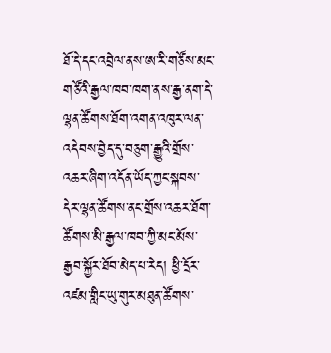ཐོ་དེ་དང་འབྲེལ་ནས་ཨ་རི་གཙོས་མང་གཙོའི་རྒྱལ་ཁབ་ཁག་ནས་རྒྱ་ནག་དེ་ལྷན་ཚོགས་ཐོག་འགན་འཁུར་ལན་འདེབས་བྱེད་དུ་བཅུག་རྒྱུའི་གྲོས་འཆར་ཞིག་འདོན་ཡོད་ཀྱང་སྐབས་དེར་ལྷན་ཚོགས་ནང་གྲོས་འཆར་ཐོག་ཚོགས་མི་རྒྱལ་ཁབ་ཀྱི་མང་མོས་རྒྱབ་སྐྱོར་ཐོབ་མེད་པ་རེད། ཕྱི་དྲོར་འཛམ་གླིང་ཡུ་གུར་མཐུན་ཚོགས་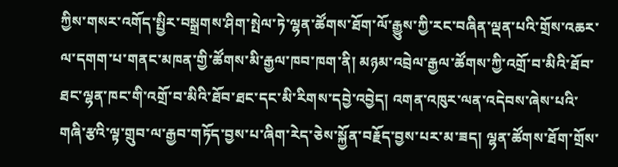ཀྱིས་གསར་འགོད་སྤྱིར་བསྒྲགས་ཤིག་སྤེལ་ཏེ་ལྷན་ཚོགས་ཐོག་ལོ་རྒྱུས་ཀྱི་རང་བཞིན་ལྡན་པའི་གྲོས་འཆར་ལ་དགག་པ་གནང་མཁན་གྱི་ཚོགས་མི་རྒྱལ་ཁབ་ཁག་ནི། མཉམ་འབྲེལ་རྒྱལ་ཚོགས་ཀྱི་འགྲོ་བ་མིའི་ཐོབ་ཐང་ལྷན་ཁང་གི་འགྲོ་བ་མིའི་ཐོབ་ཐང་དང་མི་རིགས་དབྱེ་འབྱེད། འགན་འཁུར་ལན་འདེབས་ཞེས་པའི་གཞི་རྩའི་ལྟ་གྲུབ་ལ་རྒྱབ་གཏོད་བྱས་པ་ཞིག་རེད་ཅེས་སྐྱོན་བརྗོད་བྱས་པར་མ་ཟད། ལྷན་ཚོགས་ཐོག་གྲོས་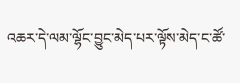འཆར་དེ་ལམ་ལྷོང་བྱུང་མེད་པར་ལྟོས་མེད་ང་ཚོ་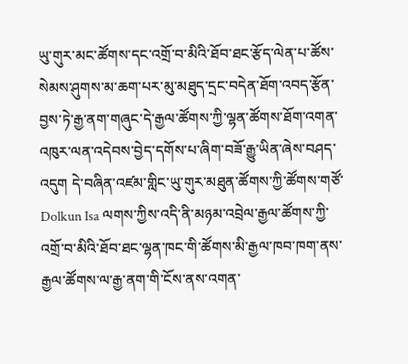ཡུ་གུར་མང་ཚོགས་དང་འགྲོ་བ་མིའི་ཐོབ་ཐང་རྩོད་ལེན་པ་ཚོས་སེམས་ཤུགས་མ་ཆག་པར་མུ་མཐུད་དྲང་བདེན་ཐོག་འབད་རྩོན་བྱས་ཏེ་རྒྱ་ནག་གཞུང་དེ་རྒྱལ་ཚོགས་ཀྱི་ལྷན་ཚོགས་ཐོག་འགན་འཁུར་ལན་འདེབས་བྱེད་དགོས་པ་ཞིག་བཟོ་རྒྱུ་ཡིན་ཞེས་བཤད་འདུག དེ་བཞིན་འཛམ་གླིང་ཡུ་གུར་མཐུན་ཚོགས་ཀྱི་ཚོགས་གཙོ་ Dolkun Isa ལགས་ཀྱིས་འདི་ནི་མཉམ་འབྲེལ་རྒྱལ་ཚོགས་ཀྱི་འགྲོ་བ་མིའི་ཐོབ་ཐང་ལྷན་ཁང་གི་ཚོགས་མི་རྒྱལ་ཁབ་ཁག་ནས་རྒྱལ་ཚོགས་ལ་རྒྱ་ནག་གི་ངོས་ནས་འགན་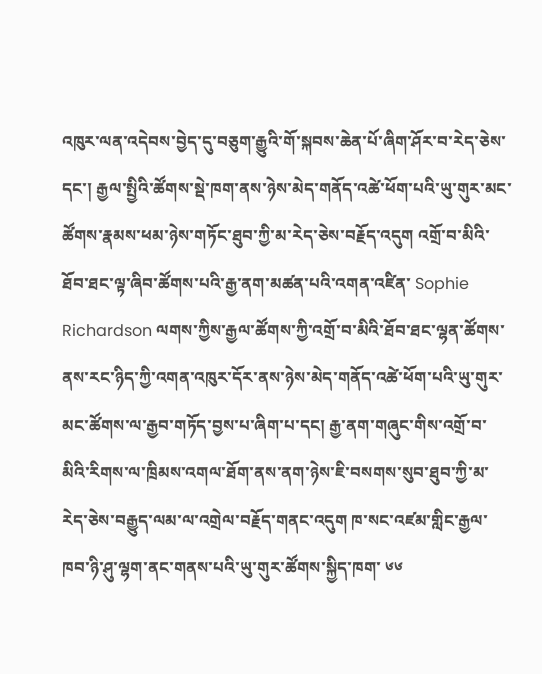འཁུར་ལན་འདེབས་བྱེད་དུ་བཅུག་རྒྱུའི་གོ་སྐབས་ཆེན་པོ་ཞིག་ཤོར་བ་རེད་ཅེས་དང་། རྒྱལ་སྤྱིའི་ཚོགས་སྡེ་ཁག་ནས་ཉེས་མེད་གནོད་འཚེ་ཕོག་པའི་ཡུ་གུར་མང་ཚོགས་རྣམས་ཕམ་ཉེས་གཏོང་ཐུབ་ཀྱི་མ་རེད་ཅེས་བརྗོད་འདུག འགྲོ་བ་མིའི་ཐོབ་ཐང་ལྟ་ཞིབ་ཚོགས་པའི་རྒྱ་ནག་མཚན་པའི་འགན་འཛིན་ Sophie Richardson ལགས་ཀྱིས་རྒྱལ་ཚོགས་ཀྱི་འགྲོ་བ་མིའི་ཐོབ་ཐང་ལྷན་ཚོགས་ནས་རང་ཉིད་ཀྱི་འགན་འཁུར་དོར་ནས་ཉེས་མེད་གནོད་འཚེ་ཕོག་པའི་ཡུ་གུར་མང་ཚོགས་ལ་རྒྱབ་གཏོད་བྱས་པ་ཞིག་པ་དང། རྒྱ་ནག་གཞུང་གིས་འགྲོ་བ་མིའི་རིགས་ལ་ཁྲིམས་འགལ་ཐོག་ནས་ནག་ཉེས་ཇི་བསགས་སུབ་ཐུབ་ཀྱི་མ་རེད་ཅེས་བརྒྱུད་ལམ་ལ་འགྲེལ་བརྗོད་གནང་འདུག ཁ་སང་འཛམ་གླིང་རྒྱལ་ཁབ་ཉི་ཤུ་ལྷག་ནང་གནས་པའི་ཡུ་གུར་ཚོགས་སྐྱིད་ཁག་ ༦༦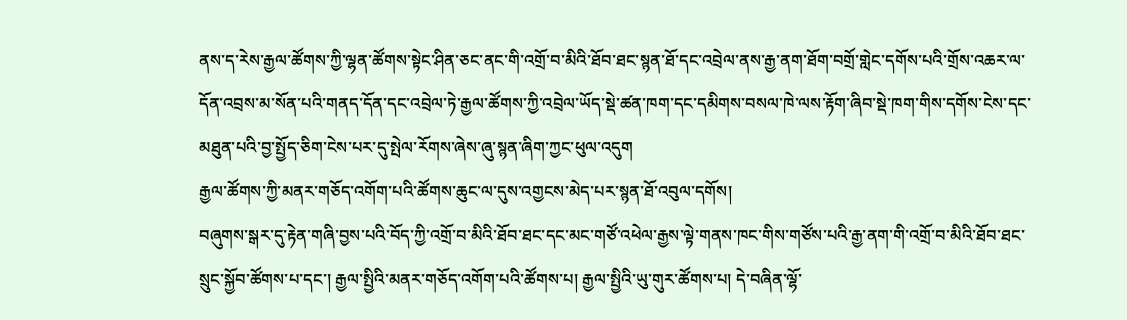ནས་ད་རེས་རྒྱལ་ཚོགས་ཀྱི་ལྷན་ཚོགས་སྟེང་ཤིན་ཅང་ནང་གི་འགྲོ་བ་མིའི་ཐོབ་ཐང་སྙན་ཐོ་དང་འབྲེལ་ནས་རྒྱ་ནག་ཐོག་བགྲོ་གླེང་དགོས་པའི་གྲོས་འཆར་ལ་དོན་འབྲས་མ་སོན་པའི་གནད་དོན་དང་འབྲེལ་ཏེ་རྒྱལ་ཚོགས་ཀྱི་འབྲེལ་ཡོད་སྡེ་ཚན་ཁག་དང་དམིགས་བསལ་ཁེ་ལས་རྟོག་ཞིབ་སྡེ་ཁག་གིས་དགོས་ངེས་དང་མཐུན་པའི་བྱ་སྤྱོད་ཅིག་ངེས་པར་དུ་སྤེལ་རོགས་ཞེས་ཞུ་སྙན་ཞིག་ཀྱང་ཕུལ་འདུག
རྒྱལ་ཚོགས་ཀྱི་མནར་གཅོད་འགོག་པའི་ཚོགས་ཆུང་ལ་དུས་འགྱངས་མེད་པར་སྙན་ཐོ་འབུལ་དགོས།
བཞུགས་སྒར་དུ་རྟེན་གཞི་བྱས་པའི་བོད་ཀྱི་འགྲོ་བ་མིའི་ཐོབ་ཐང་དང་མང་གཙོ་འཕེལ་རྒྱས་ལྟེ་གནས་ཁང་གིས་གཙོས་པའི་རྒྱ་ནག་གི་འགྲོ་བ་མིའི་ཐོབ་ཐང་སྲུང་སྐྱོབ་ཚོགས་པ་དང་། རྒྱལ་སྤྱིའི་མནར་གཅོད་འགོག་པའི་ཚོགས་པ། རྒྱལ་སྤྱིའི་ཡུ་གུར་ཚོགས་པ། དེ་བཞིན་ལྷོ་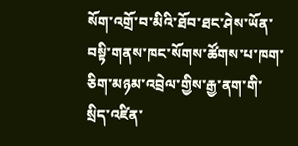སོག་འགྲོ་བ་མིའི་ཐོབ་ཐང་ཤེས་ཡོན་བསྟི་གནས་ཁང་སོགས་ཚོགས་པ་ཁག་ཅིག་མཉམ་འབྲེལ་གྱིས་རྒྱ་ནག་གི་སྲིད་འཛིན་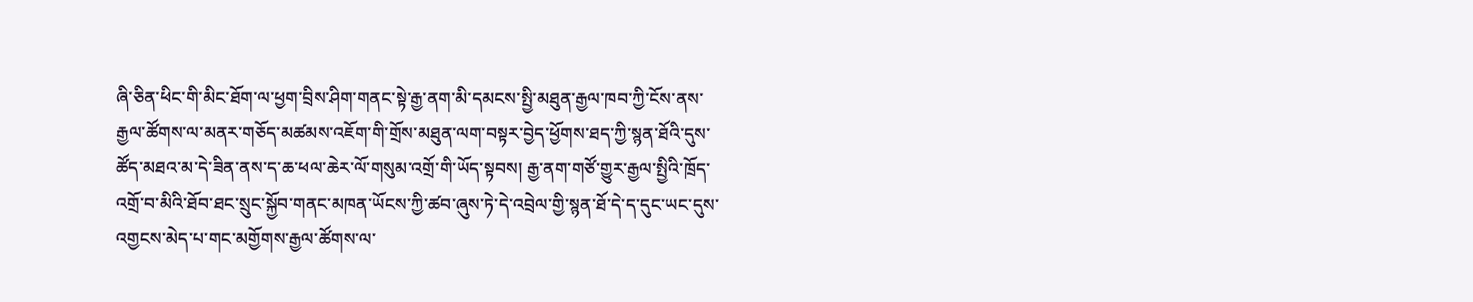ཞི་ཅིན་ཕིང་གི་མིང་ཐོག་ལ་ཕྱག་བྲིས་ཤིག་གནང་སྟེ་རྒྱ་ནག་མི་དམངས་སྤྱི་མཐུན་རྒྱལ་ཁབ་ཀྱི་ངོས་ནས་རྒྱལ་ཚོགས་ལ་མནར་གཅོད་མཚམས་འཇོག་གི་གྲོས་མཐུན་ལག་བསྟར་བྱེད་ཕྱོགས་ཐད་ཀྱི་སྙན་ཐོའི་དུས་ཚོད་མཐའ་མ་དེ་ཟིན་ནས་ད་ཆ་ཕལ་ཆེར་ལོ་གསུམ་འགྲོ་གི་ཡོད་སྟབས། རྒྱ་ནག་གཙོ་གྱུར་རྒྱལ་སྤྱིའི་ཁྲོད་འགྲོ་བ་མིའི་ཐོབ་ཐང་སྲུང་སྐྱོབ་གནང་མཁན་ཡོངས་ཀྱི་ཚབ་ཞུས་ཏེ་དེ་འབྲེལ་གྱི་སྙན་ཐོ་དེ་ད་དུང་ཡང་དུས་འགྱངས་མེད་པ་གང་མགྱོགས་རྒྱལ་ཚོགས་ལ་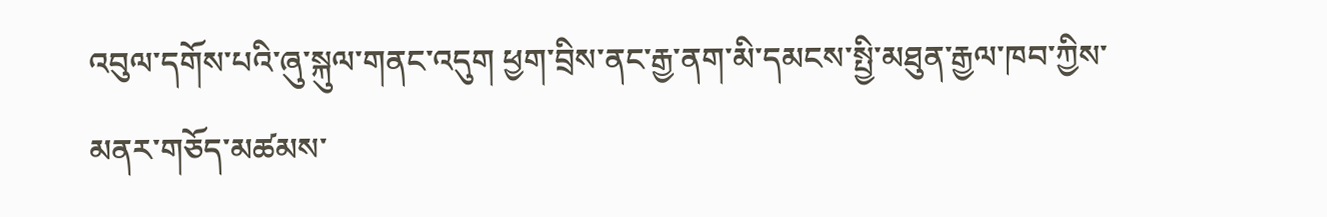འབུལ་དགོས་པའི་ཞུ་སྐུལ་གནང་འདུག ཕྱག་བྲིས་ནང་རྒྱ་ནག་མི་དམངས་སྤྱི་མཐུན་རྒྱལ་ཁབ་ཀྱིས་མནར་གཅོད་མཚམས་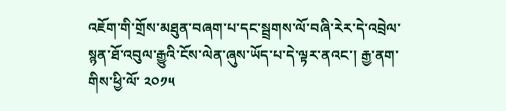འཇོག་གི་གྲོས་མཐུན་བཞག་པ་དང་སྦྲགས་ལོ་བཞི་རེར་དེ་འབྲེལ་སྙན་ཐོ་འབུལ་རྒྱུའི་ངོས་ལེན་ཞུས་ཡོད་པ་དེ་ལྟར་ནའང་། རྒྱ་ནག་གིས་ཕྱི་ལོ་ ༢༠༡༥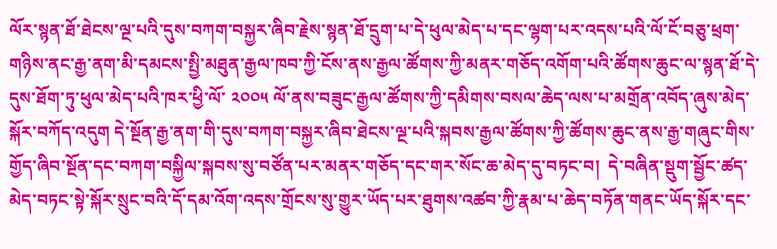ལོར་སྙན་ཐོ་ཐེངས་ལྔ་པའི་དུས་བཀག་བསྐྱར་ཞིབ་རྗེས་སྙན་ཐོ་དྲུག་པ་དེ་ཕུལ་མེད་པ་དང་ལྷག་པར་འདས་པའི་ལོ་ངོ་བཅུ་ཕྲག་གཉིས་ནང་རྒྱ་ནག་མི་དམངས་སྤྱི་མཐུན་རྒྱལ་ཁབ་ཀྱི་ངོས་ནས་རྒྱལ་ཚོགས་ཀྱི་མནར་གཅོད་འགོག་པའི་ཚོགས་ཆུང་ལ་སྙན་ཐོ་དེ་དུས་ཐོག་ཏུ་ཕུལ་མེད་པའི་ཁར་ཕྱི་ལོ་ ༢༠༠༥ ལོ་ནས་བཟུང་རྒྱལ་ཚོགས་ཀྱི་དམིགས་བསལ་ཆེད་ལས་པ་མགྲོན་འབོད་ཞུས་མེད་སྐོར་བཀོད་འདུག དེ་སྔོན་རྒྱ་ནག་གི་དུས་བཀག་བསྐྱར་ཞིབ་ཐེངས་ལྔ་པའི་སྐབས་རྒྱལ་ཚོགས་ཀྱི་ཚོགས་ཆུང་ནས་རྒྱ་གཞུང་གིས་གྱོད་ཞིབ་སྔོན་དང་བཀག་བསྐྱིལ་སྐབས་སུ་བཙོན་པར་མནར་གཅོད་དང་གར་སོང་ཆ་མེད་དུ་བཏང་བ།  དེ་བཞིན་སྡུག་སྦྱོང་ཚད་མེད་བཏང་སྟེ་སྐོར་སྲུང་བའི་དོ་དམ་འོག་འདས་གྲོངས་སུ་གྱུར་ཡོད་པར་ཐུགས་འཚབ་ཀྱི་རྣམ་པ་ཆེད་བཏོན་གནང་ཡོད་སྐོར་དང་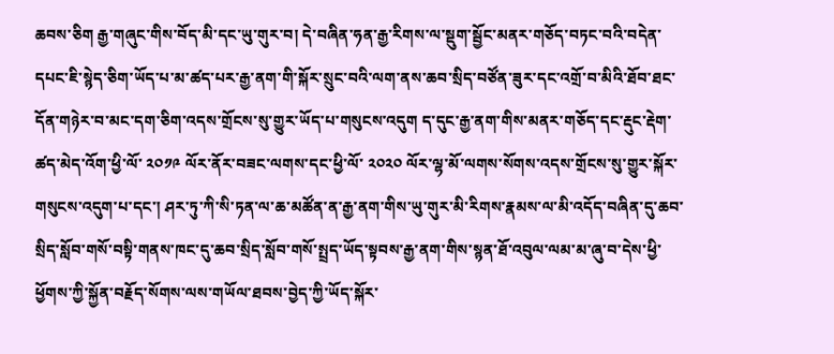ཆབས་ཅིག རྒྱ་གཞུང་གིས་བོད་མི་དང་ཡུ་གུར་བ། དེ་བཞིན་ཧན་རྒྱ་རིགས་ལ་སྡུག་སྦྱོང་མནར་གཅོད་བཏང་བའི་བདེན་དཔང་ཇི་སྙེད་ཅིག་ཡོད་པ་མ་ཚད་པར་རྒྱ་ནག་གི་སྐོར་སྲུང་བའི་ལག་ནས་ཆབ་སྲིད་བཙོན་ཟུར་དང་འགྲོ་བ་མིའི་ཐོབ་ཐང་དོན་གཉེར་བ་མང་དག་ཅིག་འདས་གྲོངས་སུ་གྱུར་ཡོད་པ་གསུངས་འདུག ད་དུང་རྒྱ་ནག་གིས་མནར་གཅོད་དང་རྡུང་རྡེག་ཚད་མེད་འོག་ཕྱི་ལོ་ ༢༠༡༩ ལོར་ནོར་བཟང་ལགས་དང་ཕྱི་ལོ་ ༢༠༢༠ ལོར་ལྷ་མོ་ལགས་སོགས་འདས་གྲོངས་སུ་གྱུར་སྐོར་གསུངས་འདུག་པ་དང་། ཤར་ཏུ་ཀི་སི་ཏན་ལ་ཆ་མཚོན་ན་རྒྱ་ནག་གིས་ཡུ་གུར་མི་རིགས་རྣམས་ལ་མི་འདོད་བཞིན་དུ་ཆབ་སྲིད་སློབ་གསོ་བསྟི་གནས་ཁང་དུ་ཆབ་སྲིད་སློབ་གསོ་སྤྲད་ཡོད་སྟབས་རྒྱ་ནག་གིས་སྙན་ཐོ་འབུལ་ལམ་མ་ཞུ་བ་དེས་ཕྱི་ཕྱོགས་ཀྱི་སྐྱོན་བརྗོད་སོགས་ལས་གཡོལ་ཐབས་བྱེད་ཀྱི་ཡོད་སྐོར་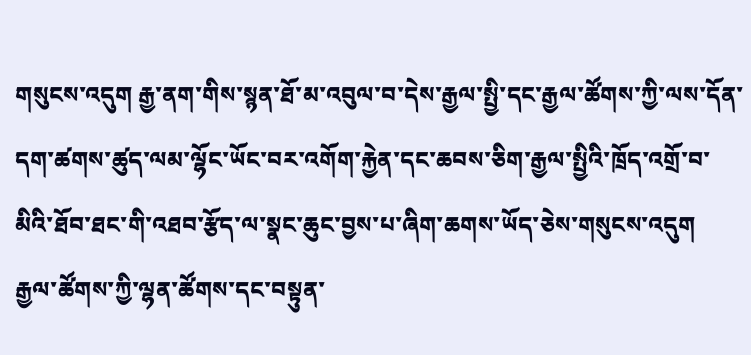གསུངས་འདུག རྒྱ་ནག་གིས་སྙན་ཐོ་མ་འབུལ་བ་དེས་རྒྱལ་སྤྱི་དང་རྒྱལ་ཚོགས་ཀྱི་ལས་དོན་དག་ཚགས་ཚུད་ལམ་ལྷོང་ཡོང་བར་འགོག་རྐྱེན་དང་ཆབས་ཅིག་རྒྱལ་སྤྱིའི་ཁྲོད་འགྲོ་བ་མིའི་ཐོབ་ཐང་གི་འཐབ་རྩོད་ལ་སྣང་ཆུང་བྱས་པ་ཞིག་ཆགས་ཡོད་ཅེས་གསུངས་འདུག
རྒྱལ་ཚོགས་ཀྱི་ལྷན་ཚོགས་དང་བསྟུན་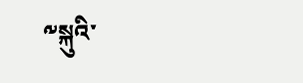༸སྐུའི་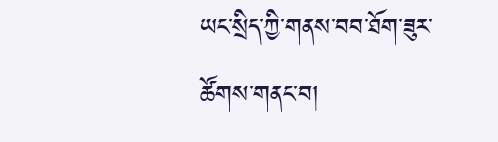ཡང་སྲིད་ཀྱི་གནས་བབ་ཐོག་ཟུར་ཚོགས་གནང་བ།